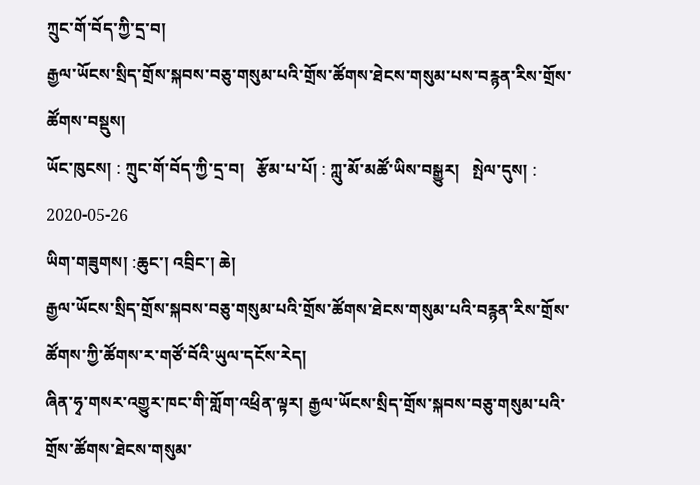ཀྲུང་གོ་བོད་ཀྱི་དྲ་བ།
རྒྱལ་ཡོངས་སྲིད་གྲོས་སྐབས་བཅུ་གསུམ་པའི་གྲོས་ཚོགས་ཐེངས་གསུམ་པས་བརྙན་རིས་གྲོས་ཚོགས་བསྡུས།
ཡོང་ཁུངས། : ཀྲུང་གོ་བོད་ཀྱི་དྲ་བ།   རྩོམ་པ་པོ། : ཀླུ་མོ་མཚོ་ཡིས་བསྒྱུར།   སྤེལ་དུས། : 2020-05-26
ཡིག་གཟུགས། :ཆུང་། འབྲིང་། ཆེ།
རྒྱལ་ཡོངས་སྲིད་གྲོས་སྐབས་བཅུ་གསུམ་པའི་གྲོས་ཚོགས་ཐེངས་གསུམ་པའི་བརྙན་རིས་གྲོས་ཚོགས་ཀྱི་ཚོགས་ར་གཙོ་བོའི་ཡུལ་དངོས་རེད།
ཞིན་ཧྭ་གསར་འགྱུར་ཁང་གི་གློག་འཕྲིན་ལྟར། རྒྱལ་ཡོངས་སྲིད་གྲོས་སྐབས་བཅུ་གསུམ་པའི་གྲོས་ཚོགས་ཐེངས་གསུམ་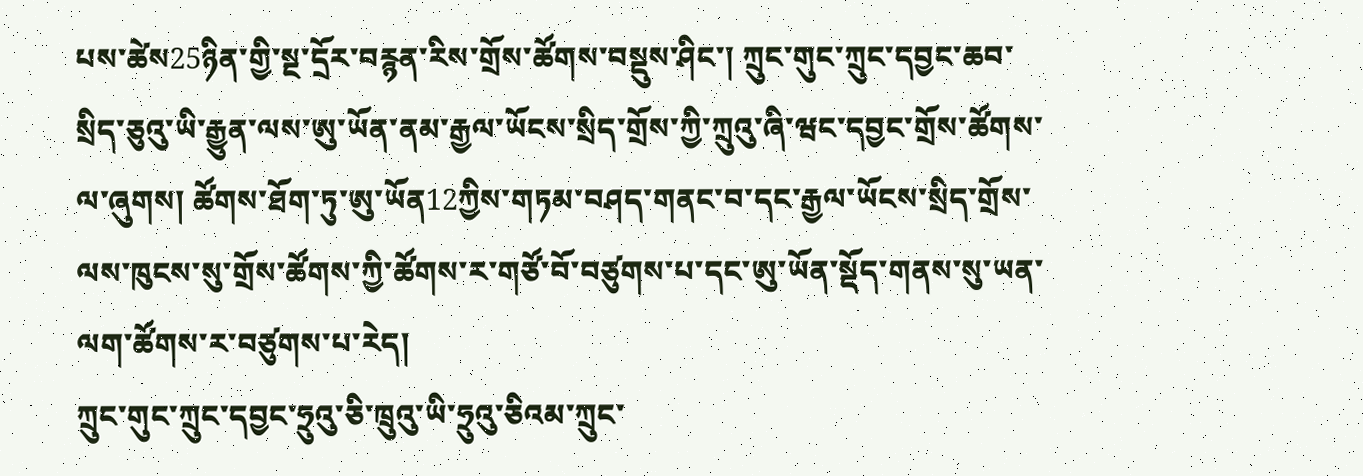པས་ཚེས25ཉིན་གྱི་སྔ་དྲོར་བརྙན་རིས་གྲོས་ཚོགས་བསྡུས་ཤིང་། ཀྲུང་གུང་ཀྲུང་དབྱང་ཆབ་སྲིད་ཅུའུ་ཡི་རྒྱུན་ལས་ཨུ་ཡོན་ནམ་རྒྱལ་ཡོངས་སྲིད་གྲོས་ཀྱི་ཀྲུའུ་ཞི་ཝང་དབྱང་གྲོས་ཚོགས་ལ་ཞུགས། ཚོགས་ཐོག་ཏུ་ཨུ་ཡོན12ཀྱིས་གཏམ་བཤད་གནང་བ་དང་རྒྱལ་ཡོངས་སྲིད་གྲོས་ལས་ཁུངས་སུ་གྲོས་ཚོགས་ཀྱི་ཚོགས་ར་གཙོ་བོ་བཙུགས་པ་དང་ཨུ་ཡོན་སྡོད་གནས་སུ་ཡན་ལག་ཚོགས་ར་བཙུགས་པ་རེད།
ཀྲུང་གུང་ཀྲུང་དབྱང་ཧྲུའུ་ཅི་ཁྲུའུ་ཡི་ཧྲུའུ་ཅིའམ་ཀྲུང་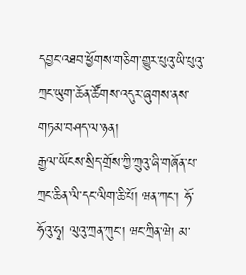དབྱང་འཐབ་ཕྱོགས་གཅིག་གྱུར་པུའུ་ཡི་པུའུ་ཀྲང་ཡུག་ཆོན་ཚོགས་འདུར་ཞུགས་ནས་གཏམ་བཤད་ལ་ཉན།
རྒྱལ་ཡོངས་སྲིད་གྲོས་ཀྱི་ཀྲུའུ་ཞི་གཞོན་པ་ཀྲང་ཆིན་ལི་དང་ལིག་ཆི་པོ། ཝན་ཀང་། ཧོ་ཧོའུ་ཧྭ། ལུའུ་ཀྲན་ཀུང་། ཝང་ཀྲིན་ཝེ། མ་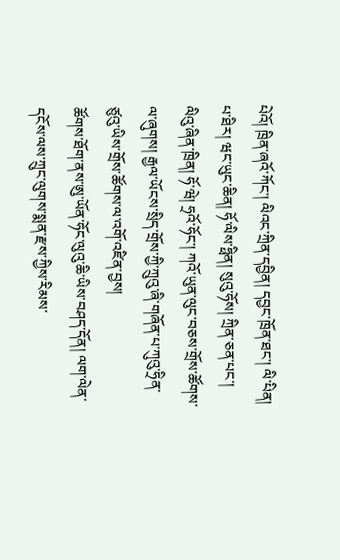པེའོ། ཁྲིན་ཞའོ་ཀོང་། ལིའང་ཀྲིན་དབྱིན། དབྱང་ཁྲོན་ཐང་། ལི་པིན། པ་ཐིར། ཝང་ཡུང་ཆིན། ཧོ་ལིས་ཧྥིན། སུའུ་ཧོས། ཀྲིན་ཅན་པང་། ལིའུ་ཞིན་ཁྲིན། ཧོ་ཝེ། ཧྲའོ་ཧོང་། ཀའོ་ཡུན་ལུང་བཅས་གྲོས་ཚོགས་ལ་ཞུགས། རྒྱལ་ཡོངས་སྲིད་གྲོས་ཀྱི་ཀྲུའུ་ཞི་གཞོན་པ་ཀུའུ་ཧྲིན་ཙུའུ་ཡིས་གྲོས་ཚོགས་ལ་འགོ་འཛིན་བྱས།
ཚོགས་ཐོག་ནས་ཨུ་ཡོན་ཧོང་ལུའུ་ཆི་ཡིས་བཤད་དོན། ལག་ལེན་དངོས་ལས་ཀྲུང་ལུགས་སྨན་རྫས་ཀྱིས་རིམས་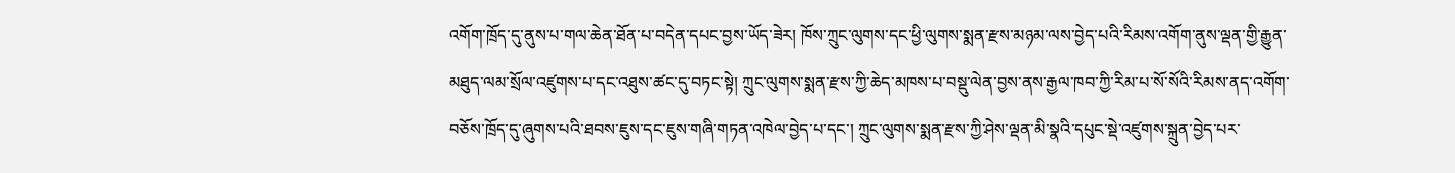འགོག་ཁྲོད་དུ་ནུས་པ་གལ་ཆེན་ཐོན་པ་བདེན་དཔང་བྱས་ཡོད་ཟེར། ཁོས་ཀྲུང་ལུགས་དང་ཕྱི་ལུགས་སྨན་རྫས་མཉམ་ལས་བྱེད་པའི་རིམས་འགོག་ནུས་ལྡན་གྱི་རྒྱུན་མཐུད་ལམ་སྲོལ་འཛུགས་པ་དང་འཐུས་ཚང་དུ་བཏང་སྟེ། ཀྲུང་ལུགས་སྨན་རྫས་ཀྱི་ཆེད་མཁས་པ་བསྡུ་ལེན་བྱས་ནས་རྒྱལ་ཁབ་ཀྱི་རིམ་པ་སོ་སོའི་རིམས་ནད་འགོག་བཅོས་ཁྲོད་དུ་ཞུགས་པའི་ཐབས་ཇུས་དང་ཇུས་གཞི་གཏན་འཁེལ་བྱེད་པ་དང་། ཀྲུང་ལུགས་སྨན་རྫས་ཀྱི་ཤེས་ལྡན་མི་སྣའི་དཔུང་སྡེ་འཛུགས་སྐྲུན་བྱེད་པར་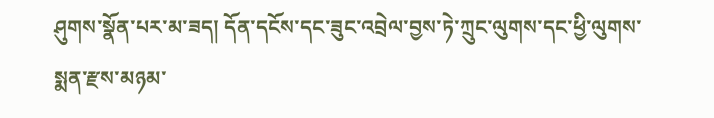ཤུགས་སྣོན་པར་མ་ཟད། དོན་དངོས་དང་ཟུང་འབྲེལ་བྱས་ཏེ་ཀྲུང་ལུགས་དང་ཕྱི་ལུགས་སྨན་རྫས་མཉམ་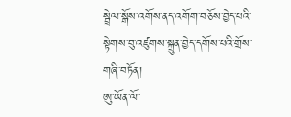སྦྲེལ་སྒོས་འགོས་ནད་འགོག་བཅོས་བྱེད་པའི་སྟེགས་བུ་འཛུགས་སྐྲུན་བྱེད་དགོས་པའི་གྲོས་གཞི་བཏོན།
ཨུ་ཡོན་ལོ་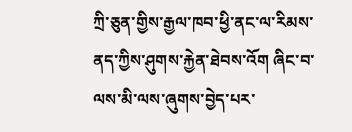ཀྲི་ཅུན་གྱིས་རྒྱལ་ཁབ་ཕྱི་ནང་ལ་རིམས་ནད་ཀྱིས་ཤུགས་རྐྱེན་ཐེབས་འོག ཞིང་བ་ལས་མི་ལས་ཞུགས་བྱེད་པར་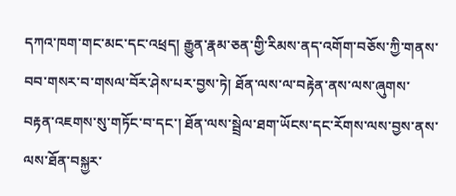དཀའ་ཁག་གང་མང་དང་འཕྲད། རྒྱུན་རྣམ་ཅན་གྱི་རིམས་ནད་འགོག་བཅོས་ཀྱི་གནས་བབ་གསར་བ་གསལ་བོར་ཤེས་པར་བྱས་ཏེ། ཐོན་ལས་ལ་བརྟེན་ནས་ལས་ཞུགས་བརྟན་འཇགས་སུ་གཏོང་བ་དང་། ཐོན་ལས་སྦྲེལ་ཐག་ཡོངས་དང་རོགས་ལས་བྱས་ནས་ལས་ཐོན་བསྐྱར་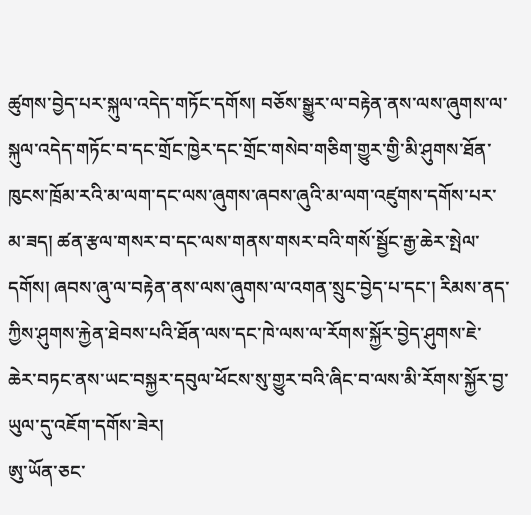ཚུགས་བྱེད་པར་སྐུལ་འདེད་གཏོང་དགོས། བཅོས་སྒྱུར་ལ་བརྟེན་ནས་ལས་ཞུགས་ལ་སྐུལ་འདེད་གཏོང་བ་དང་གྲོང་ཁྱེར་དང་གྲོང་གསེབ་གཅིག་གྱུར་གྱི་མི་ཤུགས་ཐོན་ཁུངས་ཁྲོམ་རའི་མ་ལག་དང་ལས་ཞུགས་ཞབས་ཞུའི་མ་ལག་འཛུགས་དགོས་པར་མ་ཟད། ཚན་རྩལ་གསར་བ་དང་ལས་གནས་གསར་བའི་གསོ་སྦྱོང་རྒྱ་ཆེར་སྤེལ་དགོས། ཞབས་ཞུ་ལ་བརྟེན་ནས་ལས་ཞུགས་ལ་འགན་སྲུང་བྱེད་པ་དང་། རིམས་ནད་ཀྱིས་ཤུགས་རྐྱེན་ཐེབས་པའི་ཐོན་ལས་དང་ཁེ་ལས་ལ་རོགས་སྐྱོར་བྱེད་ཤུགས་ཇེ་ཆེར་བཏང་ནས་ཡང་བསྐྱར་དབུལ་ཕོངས་སུ་གྱུར་བའི་ཞིང་བ་ལས་མི་རོགས་སྐྱོར་བྱ་ཡུལ་དུ་འཇོག་དགོས་ཟེར།
ཨུ་ཡོན་ཅང་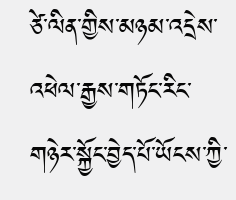ཙེ་ལིན་གྱིས་མཉམ་འདྲེས་འཕེལ་རྒྱས་གཏོང་རིང་གཉེར་སྐྱོང་བྱེད་པོ་ཡོངས་ཀྱི་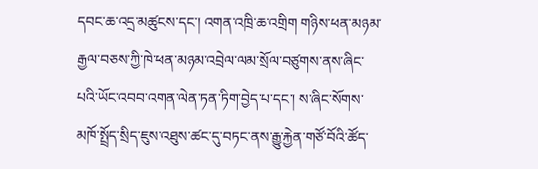དབང་ཆ་འདྲ་མཚུངས་དང་། འགན་འཁྲི་ཆ་འགྲིག གཉིས་ཕན་མཉམ་རྒྱལ་བཅས་ཀྱི་ཁེ་ཕན་མཉམ་འབྲེལ་ལམ་སྲོལ་བཙུགས་ནས་ཞིང་པའི་ཡོང་འབབ་འགན་ལེན་ཏན་ཏིག་བྱེད་པ་དང་། ས་ཞིང་སོགས་མཁོ་སྤྲོད་སྲིད་ཇུས་འཐུས་ཚང་དུ་བཏང་ནས་རྒྱུ་རྐྱེན་གཙོ་བོའི་ཚོད་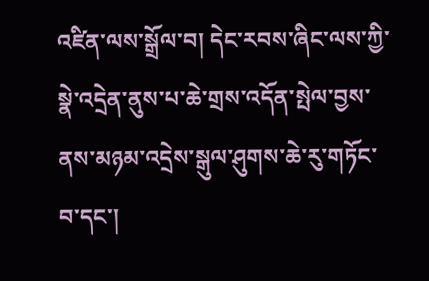འཛིན་ལས་སྒྲོལ་བ། དེང་རབས་ཞིང་ལས་ཀྱི་སྣེ་འདྲེན་ནུས་པ་ཆེ་གྲས་འདོན་སྤེལ་བྱས་ནས་མཉམ་འདྲེས་སྒུལ་ཤུགས་ཆེ་རུ་གཏོང་བ་དང་།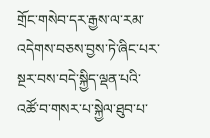གྲོང་གསེབ་དར་རྒྱས་ལ་རམ་འདེགས་བཅས་བྱས་ཏེ་ཞིང་པར་སྔར་བས་བདེ་སྐྱིད་ལྡན་པའི་འཚོ་བ་གསར་པ་སྐྱེལ་ཐུབ་པ་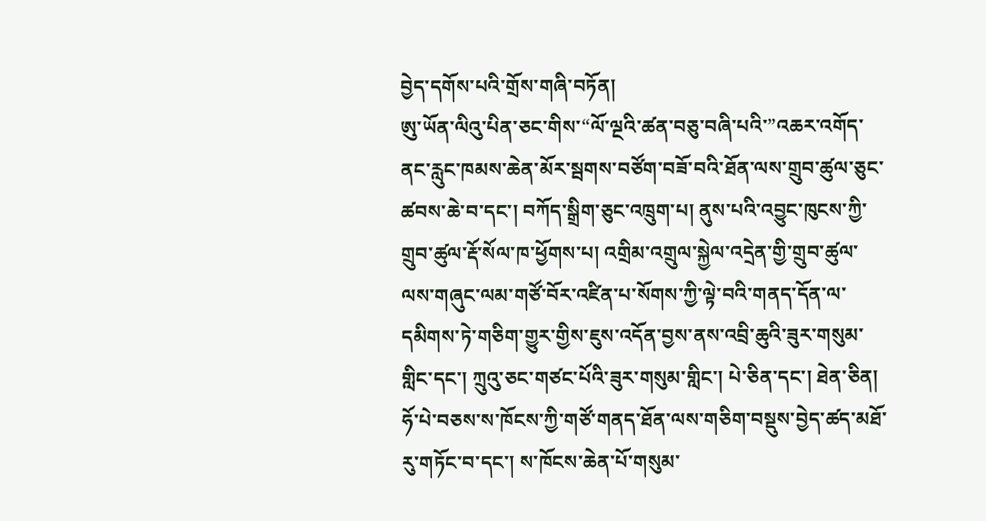བྱེད་དགོས་པའི་གྲོས་གཞི་བཏོན།
ཨུ་ཡོན་ལིའུ་པིན་ཅང་གིས་“ལོ་ལྔའི་ཚན་བཅུ་བཞི་པའི་”འཆར་འགོད་ནང་རླུང་ཁམས་ཆེན་མོར་སྦགས་བཙོག་བཟོ་བའི་ཐོན་ལས་གྲུབ་ཚུལ་ཅུང་ཚབས་ཆེ་བ་དང་། བཀོད་སྒྲིག་ཅུང་འཁྲུག་པ། ནུས་པའི་འབྱུང་ཁུངས་ཀྱི་གྲུབ་ཚུལ་རྡོ་སོལ་ཁ་ཕྱོགས་པ། འགྲིམ་འགྲུལ་སྐྱེལ་འདྲེན་གྱི་གྲུབ་ཚུལ་ལས་གཞུང་ལམ་གཙོ་བོར་འཛིན་པ་སོགས་ཀྱི་ལྟེ་བའི་གནད་དོན་ལ་དམིགས་ཏེ་གཅིག་གྱུར་གྱིས་ཇུས་འདོན་བྱས་ནས་འབྲི་ཆུའི་ཟུར་གསུམ་གླིང་དང་། ཀྲུའུ་ཅང་གཙང་པོའི་ཟུར་གསུམ་གླིང་། པེ་ཅིན་དང་། ཐེན་ཅིན། ཧོ་པེ་བཅས་ས་ཁོངས་ཀྱི་གཙོ་གནད་ཐོན་ལས་གཅིག་བསྡུས་བྱེད་ཚད་མཐོ་རུ་གཏོང་བ་དང་། ས་ཁོངས་ཆེན་པོ་གསུམ་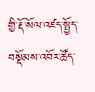གྱི་རྡོ་སོལ་འཛད་སྤྱོད་བསྡོམས་འབོར་ཚོད་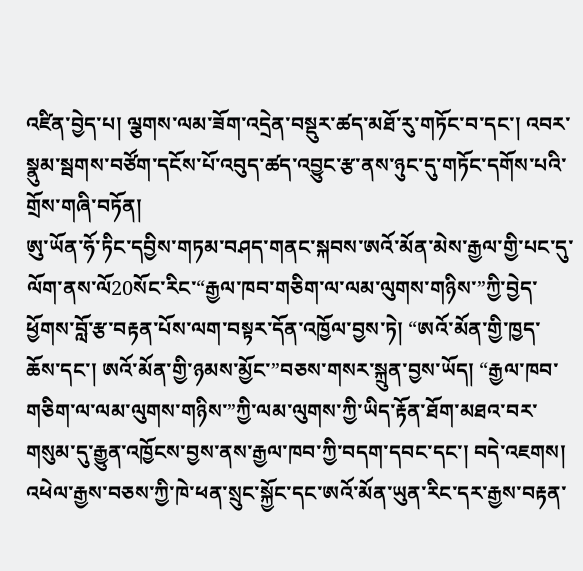འཛིན་བྱེད་པ། ལྕགས་ལམ་ཟོག་འདྲེན་བསྡུར་ཚད་མཐོ་རུ་གཏོང་བ་དང་། འབར་སྣུམ་སྦགས་བཙོག་དངོས་པོ་འབུད་ཚད་འབྱུང་རྩ་ནས་ཉུང་དུ་གཏོང་དགོས་པའི་གྲོས་གཞི་བཏོན།
ཨུ་ཡོན་ཧོ་ཏིང་དབྱིས་གཏམ་བཤད་གནང་སྐབས་ཨའོ་མོན་མེས་རྒྱལ་གྱི་པང་དུ་ལོག་ནས་ལོ20སོང་རིང་“རྒྱལ་ཁབ་གཅིག་ལ་ལམ་ལུགས་གཉིས་”ཀྱི་བྱེད་ཕྱོགས་བློ་རྩ་བརྟན་པོས་ལག་བསྟར་དོན་འཁྱོལ་བྱས་ཏེ། “ཨའོ་མོན་གྱི་ཁྱད་ཆོས་དང་། ཨའོ་མོན་གྱི་ཉམས་མྱོང་”བཅས་གསར་སྐྲུན་བྱས་ཡོད། “རྒྱལ་ཁབ་གཅིག་ལ་ལམ་ལུགས་གཉིས་”ཀྱི་ལམ་ལུགས་ཀྱི་ཡིད་རྟོན་ཐོག་མཐའ་བར་གསུམ་དུ་རྒྱུན་འཁྱོངས་བྱས་ནས་རྒྱལ་ཁབ་ཀྱི་བདག་དབང་དང་། བདེ་འཇགས། འཕེལ་རྒྱས་བཅས་ཀྱི་ཁེ་ཕན་སྲུང་སྐྱོང་དང་ཨའོ་མོན་ཡུན་རིང་དར་རྒྱས་བརྟན་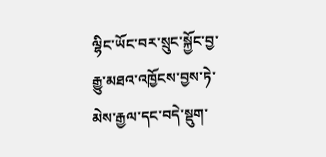ལྷིང་ཡོང་བར་སྲུང་སྐྱོང་བྱ་རྒྱུ་མཐའ་འཁྱོངས་བྱས་ཏེ་མེས་རྒྱལ་དང་བདེ་སྡུག་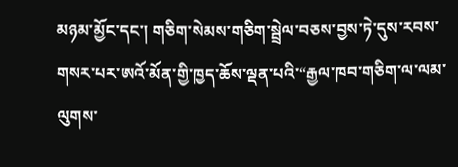མཉམ་མྱོང་དང་། གཅིག་སེམས་གཅིག་སྦྲེལ་བཅས་བྱས་ཏེ་དུས་རབས་གསར་པར་ཨའོ་མོན་གྱི་ཁྱད་ཆོས་ལྡན་པའི་“རྒྱལ་ཁབ་གཅིག་ལ་ལམ་ལུགས་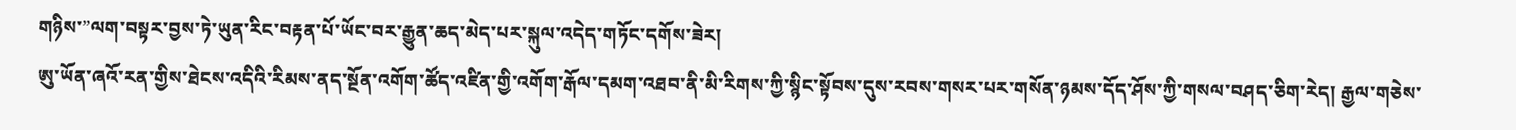གཉིས་”ལག་བསྟར་བྱས་ཏེ་ཡུན་རིང་བརྟན་པོ་ཡོང་བར་རྒྱུན་ཆད་མེད་པར་སྐུལ་འདེད་གཏོང་དགོས་ཟེར།
ཨུ་ཡོན་ཞའོ་རན་གྱིས་ཐེངས་འདིའི་རིམས་ནད་སྔོན་འགོག་ཚོད་འཛིན་གྱི་འགོག་རྒོལ་དམག་འཐབ་ནི་མི་རིགས་ཀྱི་སྙིང་སྟོབས་དུས་རབས་གསར་པར་གསོན་ཉམས་དོད་ཤོས་ཀྱི་གསལ་བཤད་ཅིག་རེད། རྒྱལ་གཅེས་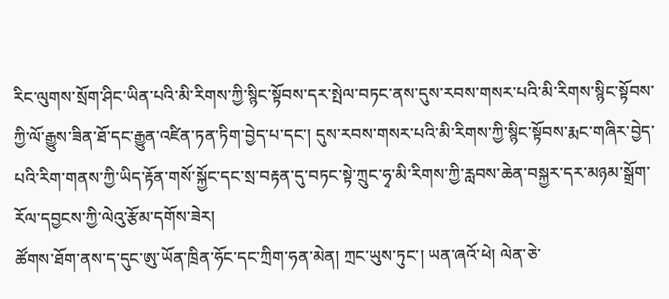རིང་ལུགས་སྲོག་ཤིང་ཡིན་པའི་མི་རིགས་ཀྱི་སྙིང་སྟོབས་དར་སྤེལ་བཏང་ནས་དུས་རབས་གསར་པའི་མི་རིགས་སྙིང་སྟོབས་ཀྱི་ལོ་རྒྱུས་ཟིན་ཐོ་དང་རྒྱུན་འཛིན་ཏན་ཏིག་བྱེད་པ་དང་། དུས་རབས་གསར་པའི་མི་རིགས་ཀྱི་སྙིང་སྟོབས་རྨང་གཞིར་བྱེད་པའི་རིག་གནས་ཀྱི་ཡིད་རྟོན་གསོ་སྐྱོང་དང་སྲ་བརྟན་དུ་བཏང་སྟེ་ཀྲུང་ཧྭ་མི་རིགས་ཀྱི་རླབས་ཆེན་བསྐྱར་དར་མཉམ་སྒྲོག་རོལ་དབྱངས་ཀྱི་ལེའུ་རྩོམ་དགོས་ཟེར།
ཚོགས་ཐོག་ནས་ད་དུང་ཨུ་ཡོན་ཁྲིན་ཧོང་དང་ཀྲིག་ཧན་མེན། ཀྲང་ཡུས་ཏུང་། ཡན་ཞའོ་ཕེ། ལེན་ཅེ་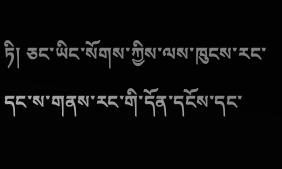ཏི། ཅང་ཡིང་སོགས་ཀྱིས་ལས་ཁུངས་རང་དང་ས་གནས་རང་གི་དོན་དངོས་དང་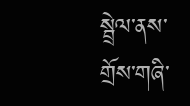སྦྲེལ་ནས་གྲོས་གཞི་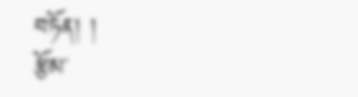བཏོན། །
རྩོམ་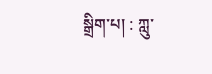སྒྲིག་པ། : ཀླུ་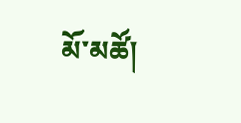མོ་མཚོ།